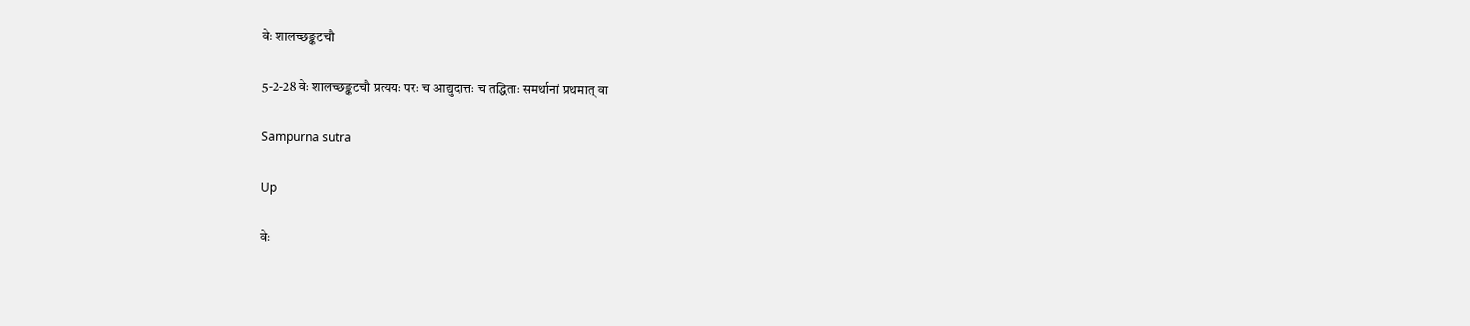वेः शालच्छङ्कटचौ

5-2-28 वेः शालच्छङ्कटचौ प्रत्ययः परः च आद्युदात्तः च तद्धिताः समर्थानां प्रथमात् वा

Sampurna sutra

Up

वेः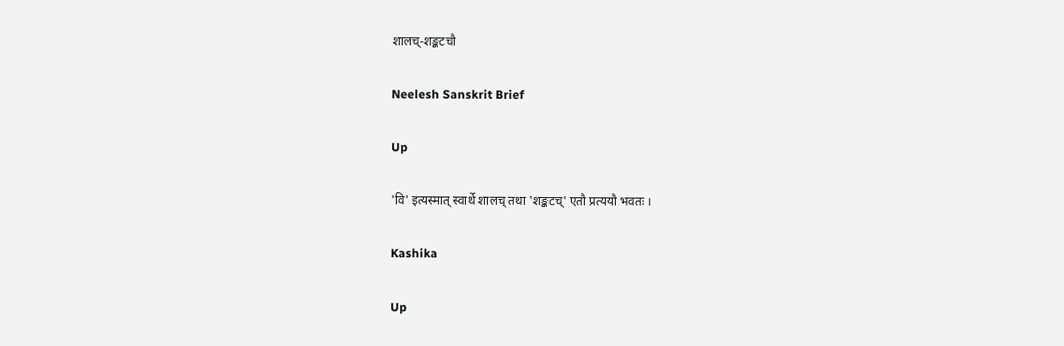शालच्-शङ्कटचौ

Neelesh Sanskrit Brief

Up

'वि' इत्यस्मात् स्वार्थे शालच् तथा 'शङ्कटच्' एतौ प्रत्ययौ भवतः ।

Kashika

Up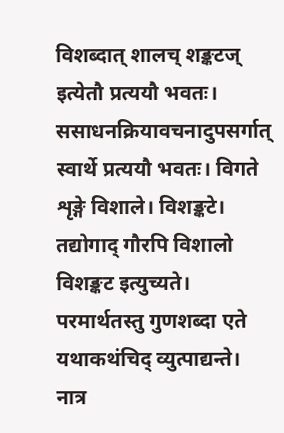विशब्दात् शालच् शङ्कटज् इत्येतौ प्रत्ययौ भवतः। ससाधनक्रियावचनादुपसर्गात् स्वार्थे प्रत्ययौ भवतः। विगते शृङ्गे विशाले। विशङ्कटे। तद्योगाद् गौरपि विशालो विशङ्कट इत्युच्यते। परमार्थतस्तु गुणशब्दा एते यथाकथंचिद् व्युत्पाद्यन्ते। नात्र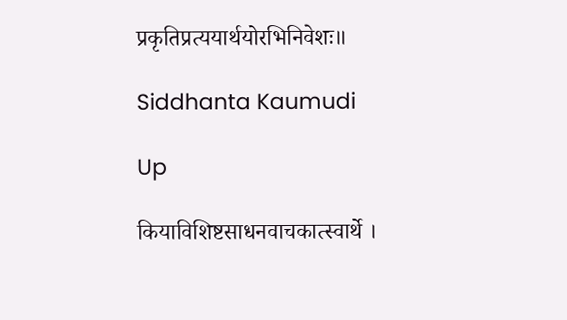प्रकृतिप्रत्ययार्थयोरभिनिवेशः॥

Siddhanta Kaumudi

Up

कियाविशिष्टसाधनवाचकात्स्वार्थे ।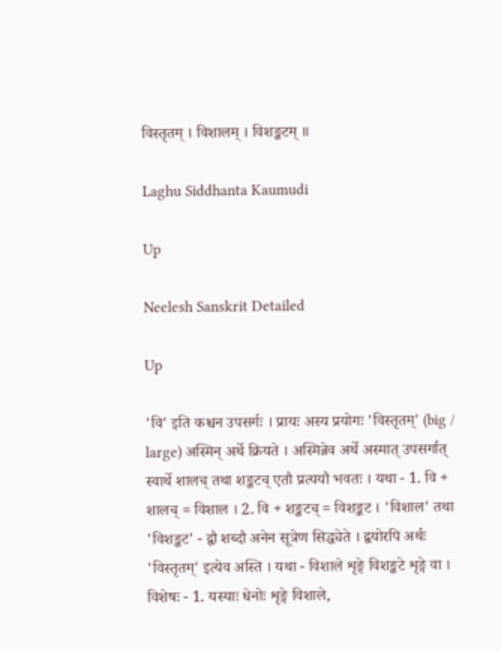विस्तृतम् । विशालम् । विशङ्कटम् ॥

Laghu Siddhanta Kaumudi

Up

Neelesh Sanskrit Detailed

Up

'वि' इति कश्चन उपसर्गः । प्रायः अस्य प्रयोगः 'विस्तृतम्' (big / large) अस्मिन् अर्थे क्रियते । अस्मिन्नेव अर्थे अस्मात् उपसर्गात् स्वार्थे शालच् तथा शङ्कटच् एतौ प्रत्ययौ भवतः । यथा - 1. वि + शालच् = विशाल । 2. वि + शङ्कटच् = विशङ्कट । 'विशाल' तथा 'विशङ्कट' - द्वौ शब्दौ अनेन सूत्रेण सिद्ध्येते । द्वयोरपि अर्थः 'विस्तृतम्' इत्येव अस्ति । यथा - विशाले शृङ्गे विशङ्कटे शृङ्गे वा । विशेषः - 1. यस्याः धेनोः शृङ्गे विशाले,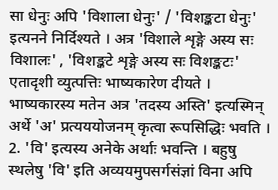सा धेनुः अपि 'विशाला धेनुः' / 'विशङ्कटा धेनुः' इत्यनने निर्दिश्यते । अत्र 'विशाले शृङ्गे अस्य सः विशालः' , 'विशङ्कटे शृङ्गे अस्य सः विशङ्कटः' एतादृशी व्युत्पत्तिः भाष्यकारेण दीयते । भाष्यकारस्य मतेन अत्र 'तदस्य अस्ति' इत्यस्मिन् अर्थे 'अ' प्रत्यययोजनम् कृत्वा रूपसिद्धिः भवति । 2. 'वि' इत्यस्य अनेके अर्थाः भवन्ति । बहुषु स्थलेषु 'वि' इति अव्ययमुपसर्गसंज्ञां विना अपि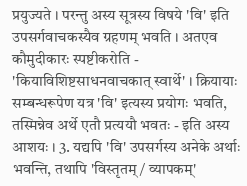प्रयुज्यते । परन्तु अस्य सूत्रस्य विषये 'वि' इति उपसर्गवाचकस्यैव ग्रहणम् भवति । अतएव कौमुदीकारः स्पष्टीकरोति - 'कियाविशिष्टसाधनवाचकात् स्वार्थे' । क्रियायाः सम्बन्धरूपेण यत्र 'वि' इत्यस्य प्रयोगः भवति, तस्मिन्नेव अर्थे एतौ प्रत्ययौ भवतः - इति अस्य आशयः । 3. यद्यपि 'वि' उपसर्गस्य अनेके अर्थाः भवन्ति, तथापि 'विस्तृतम् / व्यापकम्'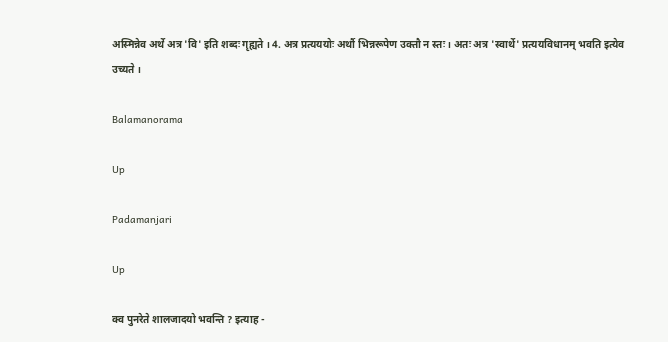अस्मिन्नेव अर्थे अत्र 'वि' इति शब्दः गृह्यते । 4. अत्र प्रत्यययोः अर्थौ भिन्नरूपेण उक्तौ न स्तः । अतः अत्र 'स्वार्थे' प्रत्ययविधानम् भवति इत्येव उच्यते ।

Balamanorama

Up

Padamanjari

Up

क्व पुनरेते शालजादयो भवन्ति ? इत्याह -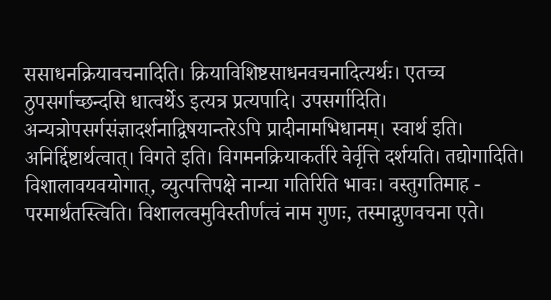ससाधनक्रियावचनादिति। क्रियाविशिष्टसाधनवचनादित्यर्थः। एतच्च ठुपसर्गाच्छन्दसि धात्वर्थेऽ इत्यत्र प्रत्यपादि। उपसर्गादिति। अन्यत्रोपसर्गसंज्ञादर्शनाद्विषयान्तरेऽपि प्रादीनामभिधानम्। स्वार्थ इति। अनिर्द्दिष्टार्थत्वात्। विगते इति। विगमनक्रियाकर्तरि वेर्वृत्ति दर्शयति। तद्योगादिति। विशालावयवयोगात्, व्युत्पत्तिपक्षे नान्या गतिरिति भावः। वस्तुगतिमाह - परमार्थतस्त्विति। विशालत्वमुविस्तीर्णत्वं नाम गुणः, तस्माद्गुणवचना एते।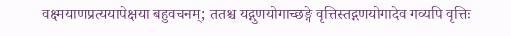वक्ष्मयाणप्रत्ययापेक्षया बहुवचनम्; ततश्च यद्गुणयोगाच्छङ्गे वृत्तिस्तद्गणयोगादेव गव्यपि वृत्तिः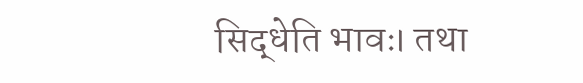सिद्धेति भावः। तथा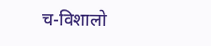च-विशालो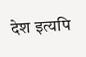देश इत्यपि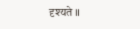दृश्यते ॥